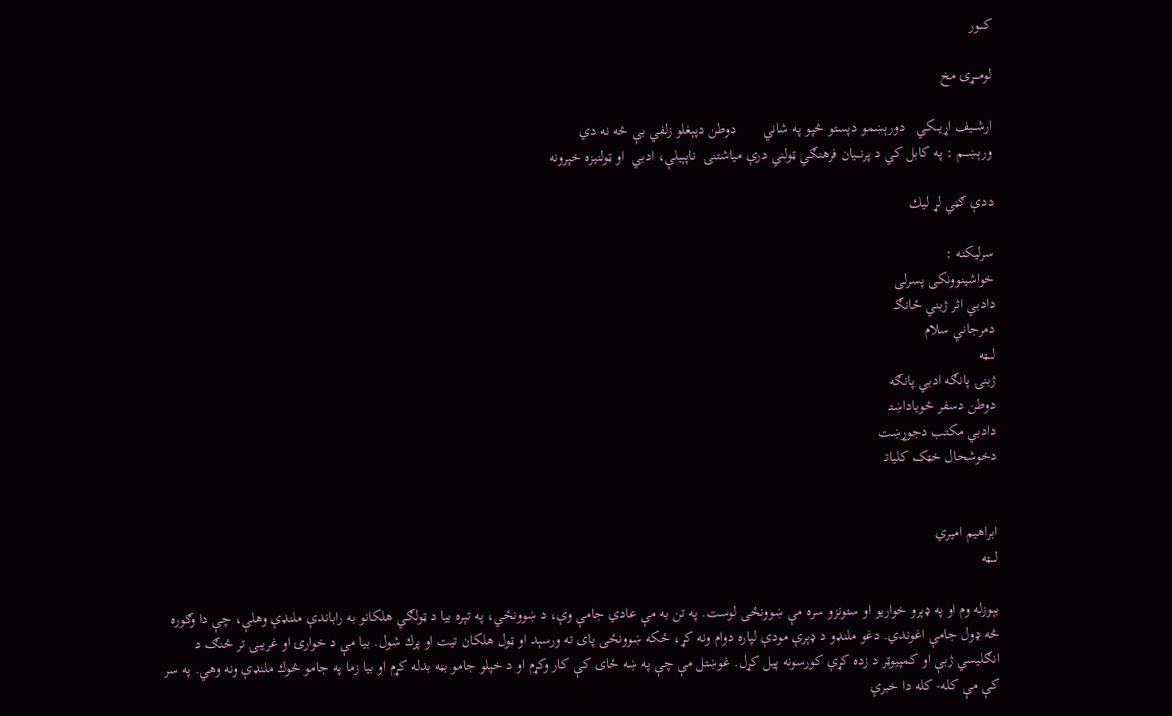کـــور

لومـــړۍ مخ

ارشـــيف اړيـــکي   دورېښمو دپستو څپو په شاني       دوطن دپېغلو زلفي بې څه نه دي
ورېښـــم : په کابل کي د پرنـــيان فرهنګي ټولني درې مياشتنۍ  ناپېيلې، ادبي  او ټولنيزه خپرونه

ددې ګڼي لړ ليك

سرليکنه :
خواشينوونکی پسرلی
دادبي اثر ژبني ځانګـ
دمرجاني سلام
لـــټه
ژبنۍ پانګه ادبي پانګه
دوطن دسفر څوياداښتـ
دادبي مکتب دجوړښت
دخوشحال خټک کلياتـ


ابراهيم اميري
لـــټه

بېوزله وم او په ډېرو خواريو او ستونزو سره مې ښوونځى لوست. په تن به مې عادي جامې وې، د ښوونځي، په تېره بيا د ټولګي هلكانو به راباندې ملنډې وهلې، چې دا وګوره څه ډول جامې اغوندي. دغو ملنډو د ډېرې مودې لپاره دوام ونه كړ، ځكه ښوونځى پاى ته ورسېد او ټول هلكان تيت او پرك شول. بيا مې د خوارۍ او غريبۍ تر څنګ د انګليسي ژبې او كمپيوټر د زده كړې كورسونه پيل كړل. غوښتل مې چې په ښه ځاى كې كار وكړم او د خپلو جامو بڼه بدله كړم او بيا زما په جامو څوك ملنډې ونه وهي. په سر كې مې كله- كله دا خبرې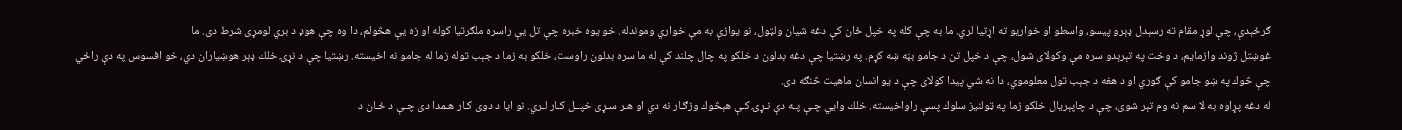ګرځېدې، چې لوړ مقام ته رسېدل ډېرو پيسو، واسطو او خواريو ته اړتيا لري. ما به چې كله په خپل ځان كې دغه شيان ولټول، نو يوازې به مې خواري وموندله. خو يوه خبره چې تل يې راسره ملګرتيا كوله او زه يې هڅولم، دا وه چې هوډ د بري لومړى شرط دى. ما
غوښتل ژوند وازمايم، د وخت په تېرېدو سره مې وكولاى شول، چې د خپل تن د جامو بڼه ښه كړم. په رښتيا چې دغه بدلون د خلكو په چال چلند كې له ما سره بدلون راوست، خلكو به زما د جېب توله زما له جامو نه اخيسته. رښتيا چې د نړۍ خلك ډېر هوښياران دي، خو افسوس په دې راځي چې څوك په ښو جامو كې ګوري او د هغه د جېب تول معلوموي، دا نه شي پيدا كولاى چې د يو انسان ماهيت څنګه دى.
له دغه پړاوه به لا سم نه وم تېر شوى، چې د چاپېريال خلكو زما په ټولنيز سلوك پسې راواخيسته. خلك وايي چـې پـه دې نـړۍ كـې هېڅوك وزګـار نه دي او هـر سـړى خپــل كـار لـري. نو ايا د دوى كـار هـمدا دى چـې د ځـان د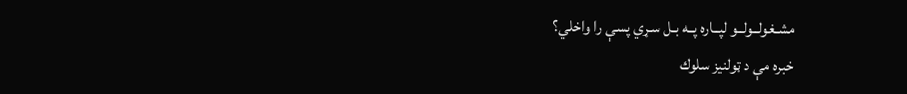مشـغولــولــو لپــاره پــه بـل سـړي پسې را واخلي؟
خبره مې د ټولنيز سلوك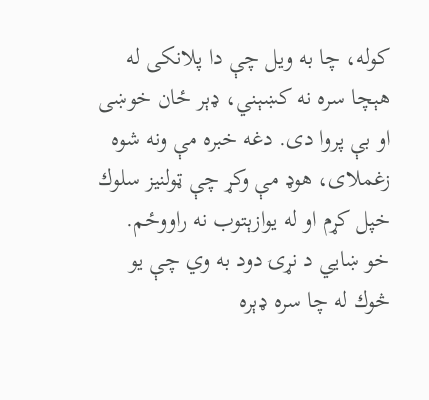كوله، چا به ويل چې دا پلانكى له هېچا سره نه كښېني، ډېر ځان خوښى او بې پروا دى. دغه خبره مې ونه شوه زغملاى، هوډ مې وكړ چې ټولنيز سلوك خپل كړم او له يوازېتوب نه راووځم. خو ښايي د نړۍ دود به وي چې يو څوك له چا سره ډېره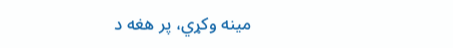مينه وكړي، پر هغه د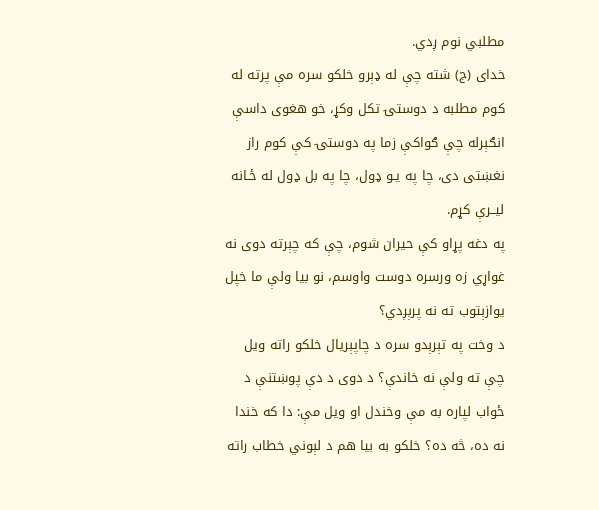مطلبي نوم ږدي.
خداى (ج) شته چې له ډېرو خلكو سره مې پرته له كوم مطلبه د دوستۍ تكل وكړ، خو هغوى داسې انګېرله چې ګواكې زما په دوستۍ كې كوم راز نغښتى دى، چا په يـو ډول، چا په بل ډول له ځـانه ليــرې كړم.
په دغه پړاو كې حيران شوم، چې كه چېرته دوى نه غواړي زه ورسره دوست واوسم، نو بيا ولې ما خپل يوازېتوب ته نه پرېږدي؟
د وخت په تېرېدو سره د چاپېريال خلكو راته ويل چې ته ولې نه خاندې؟ د دوى د دې پوښتنې د ځواب لپاره به مې وخندل او ويل مې: دا كه خندا نه ده، څه ده؟ خلكو به بيا هم د لېوني خطاب راته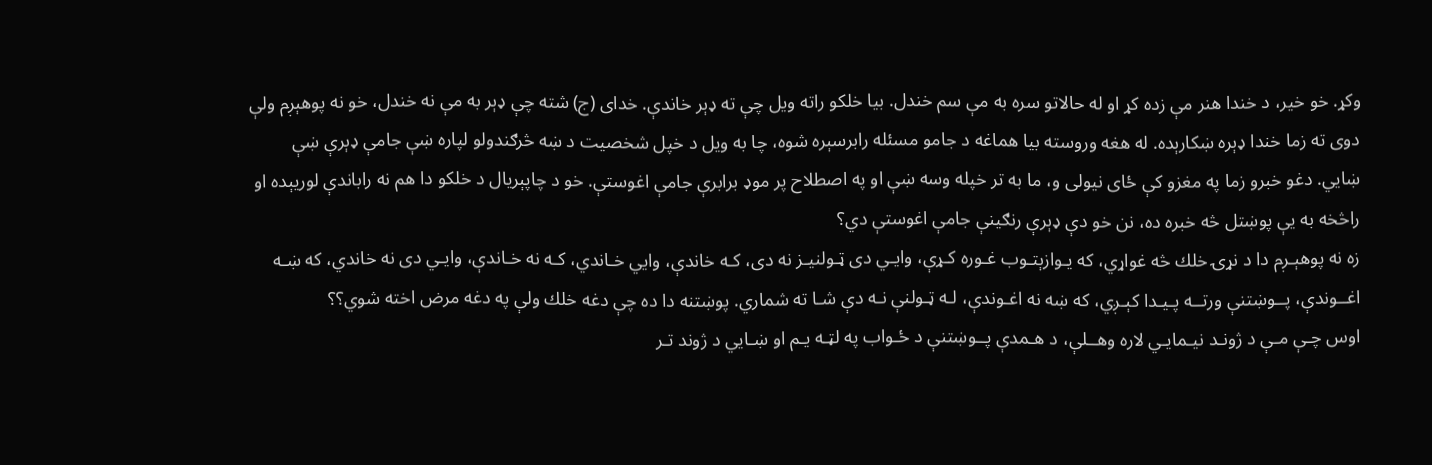وكړ. خو خير، د خندا هنر مې زده كړ او له حالاتو سره به مې سم خندل. بيا خلكو راته ويل چې ته ډېر خاندې. خداى (ج) شته چې ډېر به مې نه خندل، خو نه پوهېږم ولې دوى ته زما خندا ډېره ښكارېده. له هغه وروسته بيا هماغه د جامو مسئله رابرسېره شوه، چا به ويل د خپل شخصيت د ښه څرګندولو لپاره ښې جامې ډېرې ښې ښايي. دغو خبرو زما په مغزو كې ځاى نيولى و، ما به تر خپله وسه ښې او په اصطلاح پر موډ برابرې جامې اغوستې. خو د چاپېريال د خلكو دا هم نه راباندې لوريېده او راڅخه به يې پوښتل څه خبره ده، نن خو دې ډېرې رنګينې جامې اغوستې دي؟
زه نه پوهېـږم دا د نړۍ خلك څه غواړي، كه يـوازېتـوب غـوره كـړې، وايـي دى ټـولنيـز نه دى، كـه خاندې، وايي خـاندي، كـه نه خـاندې، وايـي دى نه خاندي، كه ښـه اغــوندې، پــوښتنې ورتــه پـيـدا كېـږي، كه ښه نه اغـوندې، لـه ټـولنې نـه دې شـا ته شماري. پوښتنه دا ده چې دغه خلك ولې په دغه مرض اخته شوي؟؟
اوس چـې مـې د ژونـد نيـمايـي لاره وهــلې، د هـمدې پــوښتنې د ځـواب په لټـه يـم او ښـايي د ژوند تـر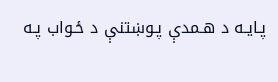پـايـه د هـمدې پـوښتنې د ځـواب پـه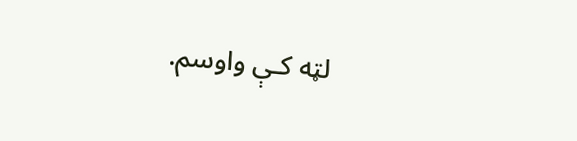لټه كـې واوسم.